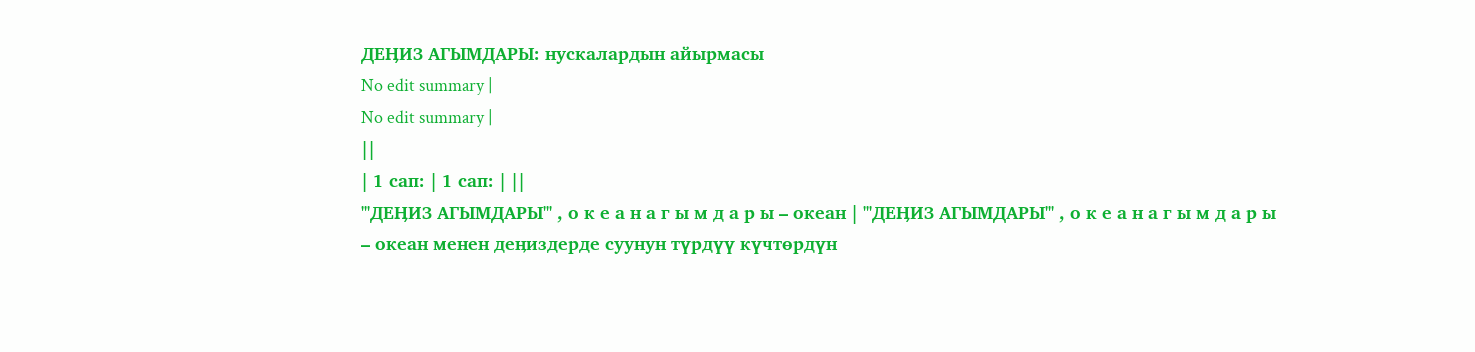ДЕӉИЗ АГЫМДАРЫ: нускалардын айырмасы
No edit summary |
No edit summary |
||
| 1 сап: | 1 сап: | ||
'''ДЕӉИЗ АГЫМДАРЫ''' , о к е а н а г ы м д а р ы – океан | '''ДЕӉИЗ АГЫМДАРЫ''' , о к е а н а г ы м д а р ы – океан менен деӊиздерде суунун түрдүү күчтөрдүн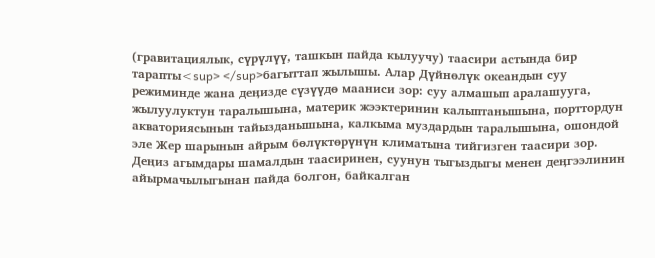(гравитациялык, сүрүлүү, ташкын пайда кылуучу) таасири астында бир тарапты<sup> </sup>багыттап жылышы. Алар Дүйнөлүк океандын суу режиминде жана деӊизде сүзүүдө мааниси зор: суу алмашып аралашууга, жылуулуктун таралышына, материк жээктеринин калыптанышына, порттордун акваториясынын тайызданышына, калкыма муздардын таралышына, ошондой эле Жер шарынын айрым бөлүктөрүнүн климатына тийгизген таасири зор. Деңиз агымдары шамалдын таасиринен, суунун тыгыздыгы менен деӊгээлинин айырмачылыгынан пайда болгон, байкалган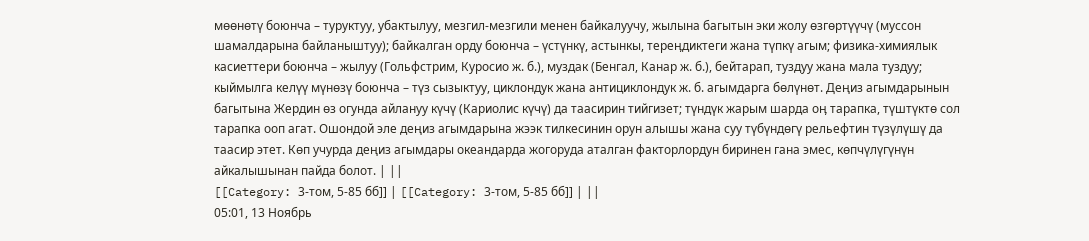мөөнөтү боюнча – туруктуу, убактылуу, мезгил-мезгили менен байкалуучу, жылына багытын эки жолу өзгөртүүчү (муссон шамалдарына байланыштуу); байкалган орду боюнча – үстүнкү, астынкы, тереӊдиктеги жана түпкү агым; физика-химиялык касиеттери боюнча – жылуу (Гольфстрим, Куросио ж. б.), муздак (Бенгал, Канар ж. б.), бейтарап, туздуу жана мала туздуу; кыймылга келүү мүнөзү боюнча – түз сызыктуу, циклондук жана антициклондук ж. б. агымдарга бөлүнөт. Деңиз агымдарынын багытына Жердин өз огунда айлануу күчү (Кариолис күчү) да таасирин тийгизет; түндүк жарым шарда оӊ тарапка, түштүктө сол тарапка ооп агат. Ошондой эле деңиз агымдарына жээк тилкесинин орун алышы жана суу түбүндөгү рельефтин түзүлүшү да таасир этет. Көп учурда деңиз агымдары океандарда жогоруда аталган факторлордун биринен гана эмес, көпчүлүгүнүн айкалышынан пайда болот. | ||
[[Category: 3-том, 5-85 бб]] | [[Category: 3-том, 5-85 бб]] | ||
05:01, 13 Ноябрь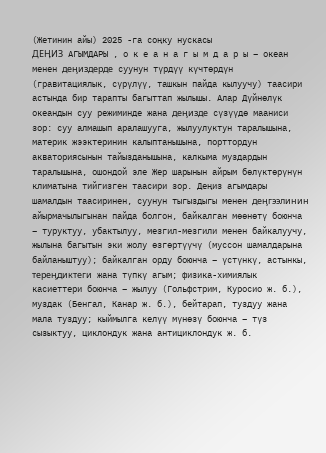(Жетинин айы) 2025 -га соңку нускасы
ДЕӉИЗ АГЫМДАРЫ , о к е а н а г ы м д а р ы – океан менен деӊиздерде суунун түрдүү күчтөрдүн (гравитациялык, сүрүлүү, ташкын пайда кылуучу) таасири астында бир тарапты багыттап жылышы. Алар Дүйнөлүк океандын суу режиминде жана деӊизде сүзүүдө мааниси зор: суу алмашып аралашууга, жылуулуктун таралышына, материк жээктеринин калыптанышына, порттордун акваториясынын тайызданышына, калкыма муздардын таралышына, ошондой эле Жер шарынын айрым бөлүктөрүнүн климатына тийгизген таасири зор. Деңиз агымдары шамалдын таасиринен, суунун тыгыздыгы менен деӊгээлинин айырмачылыгынан пайда болгон, байкалган мөөнөтү боюнча – туруктуу, убактылуу, мезгил-мезгили менен байкалуучу, жылына багытын эки жолу өзгөртүүчү (муссон шамалдарына байланыштуу); байкалган орду боюнча – үстүнкү, астынкы, тереӊдиктеги жана түпкү агым; физика-химиялык касиеттери боюнча – жылуу (Гольфстрим, Куросио ж. б.), муздак (Бенгал, Канар ж. б.), бейтарап, туздуу жана мала туздуу; кыймылга келүү мүнөзү боюнча – түз сызыктуу, циклондук жана антициклондук ж. б.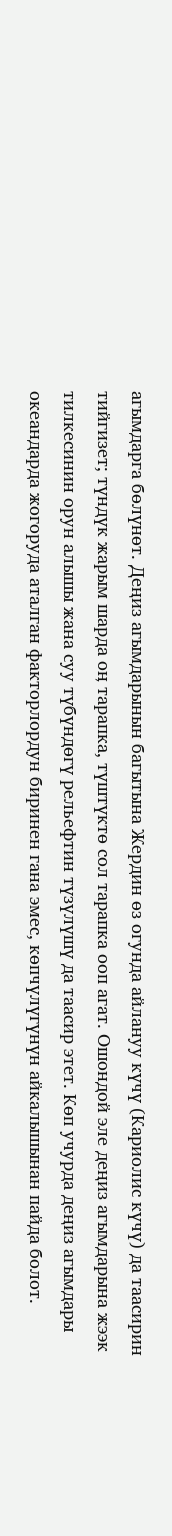агымдарга бөлүнөт. Деңиз агымдарынын багытына Жердин өз огунда айлануу күчү (Кариолис күчү) да таасирин тийгизет; түндүк жарым шарда оӊ тарапка, түштүктө сол тарапка ооп агат. Ошондой эле деңиз агымдарына жээк тилкесинин орун алышы жана суу түбүндөгү рельефтин түзүлүшү да таасир этет. Көп учурда деңиз агымдары океандарда жогоруда аталган факторлордун биринен гана эмес, көпчүлүгүнүн айкалышынан пайда болот.